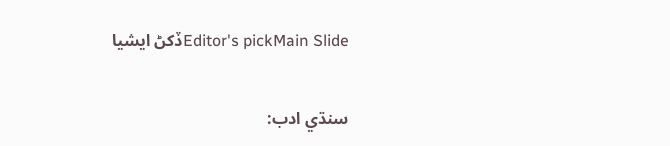Editor's pickMain Slideڏکڻ ايشيا

سنڌي ادب: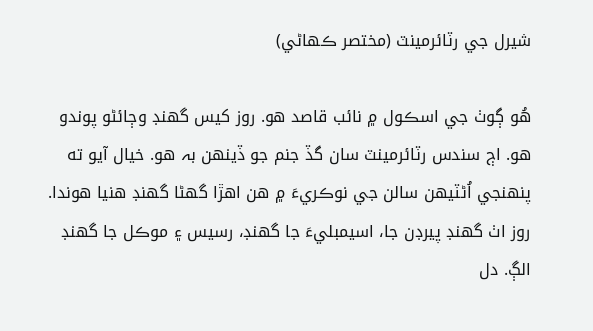شيرل جي رٽائرمينٽ (مختصر ڪھاڻي)

ھُو ڳوٺ جي اسڪول ۾ نائب قاصد ھو. روز کيس گھنڊ وڄائڻو پوندو ھو. اڄ سندس رٽائرمينٽ سان گڏ جنم جو ڏينھن بہ ھو. خيال آيو ته پنهنجي اُڻٽيهن سالن جي نوڪريءَ ۾ هن اهڙا گهڻا گهنڊ هنيا هوندا. روز اٺ گهنڊ پيرڊن جا، اسيمبليءَ جا گهنڊ، رسيس ۽ موڪل جا گهنڊ الڳ. دل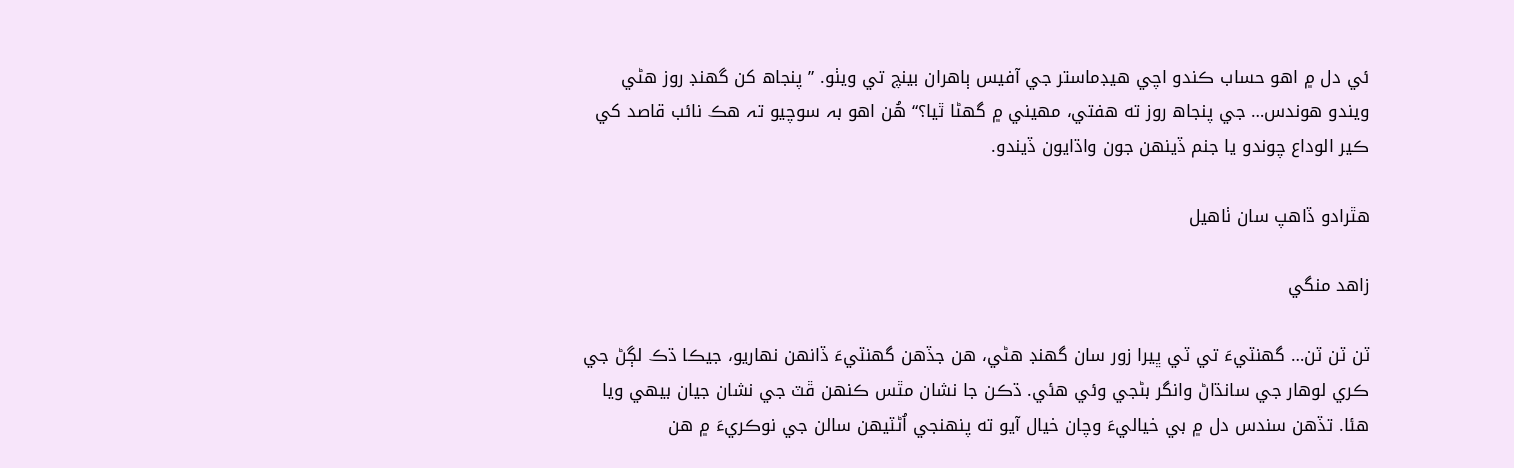ئي دل ۾ اهو حساب ڪندو اچي هيڊماستر جي آفيس ٻاهران بينچ تي ويٺو. ” پنجاھ کن گهنڊ روز هڻي ويندو هوندس… جي پنجاھ روز ته هفتي، مهيني ۾ گهڻا ٿيا؟“ ھُن اھو بہ سوچيو تہ ھڪ نائب قاصد کي ڪير الوداع چوندو يا جنم ڏينھن جون واڌايون ڏيندو.

ھٿرادو ڏاھپ سان ٺاھيل

زاهد منگي

ٽن ٽن ٽن… گهنٽيءَ تي ٽي ڀيرا زور سان گهنڊ هڻي، هن جڏهن گهنٽيءَ ڏانهن نهاريو، جيڪا ڌڪ لڳڻ جي ڪري لوهار جي سانڌاڻ وانگر بڻجي وئي هئي. ڌڪن جا نشان مٿس ڪنهن ڦٽ جي نشان جيان بيهي ويا هئا. تڏهن سندس دل ۾ بي خياليءَ وچان خيال آيو ته پنهنجي اُڻٽيهن سالن جي نوڪريءَ ۾ هن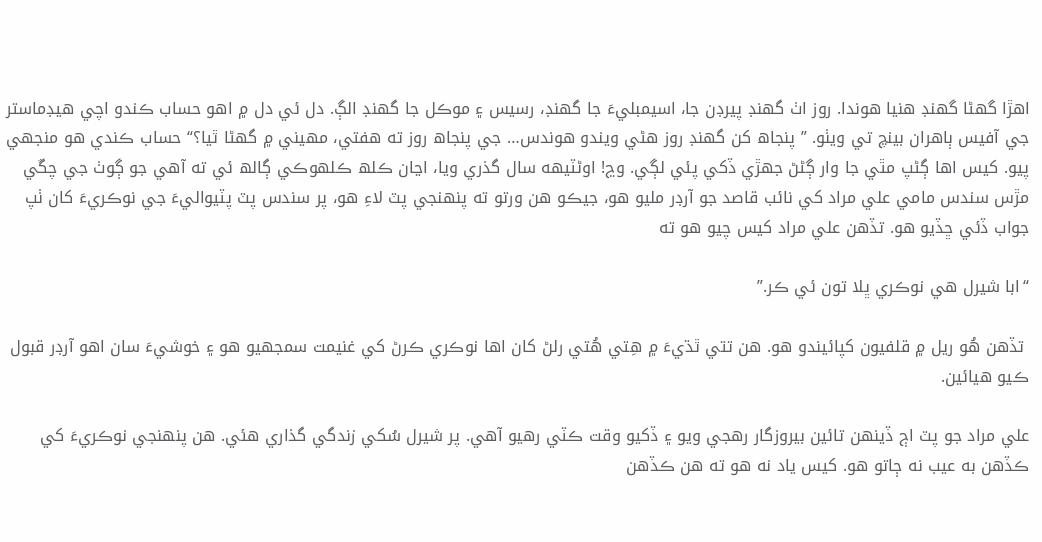اهڙا گهڻا گهنڊ هنيا هوندا. روز اٺ گهنڊ پيرڊن جا، اسيمبليءَ جا گهنڊ، رسيس ۽ موڪل جا گهنڊ الڳ. دل ئي دل ۾ اهو حساب ڪندو اچي هيڊماستر جي آفيس ٻاهران بينچ تي ويٺو. ” پنجاھ کن گهنڊ روز هڻي ويندو هوندس… جي پنجاھ روز ته هفتي، مهيني ۾ گهڻا ٿيا؟“ حساب ڪندي هو منجهي پيو. کيس اها ڳڻپ مٿي جا وار ڳڻڻ جهڙي ڏکي پئي لڳي. وڃ! اوڻٽيهه سال گذري ويا، اڃان ڪلھ ڪلهوڪي ڳالھ ئي ته آهي جو ڳوٺ جي چڱي مڙس سندس مامي علي مراد کي نائب قاصد جو آرڊر مليو هو، جيڪو هن ورتو ته پنهنجي پٽ لاءِ هو، پر سندس پٽ پٽيواليءَ جي نوڪريءَ کان ٺپ جواب ڏئي ڇڏيو هو. تڏهن علي مراد کيس چيو هو ته

“ابا شيرل هي نوڪري ڀلا تون ئي ڪر.”

 تڏهن هُو ريل ۾ قلفيون کپائيندو هو. هن تتي ٿڌيءَ ۾ هِتي هُتي رلڻ کان اها نوڪري ڪرڻ کي غنيمت سمجهيو هو ۽ خوشيءَ سان اهو آرڊر قبول ڪيو هيائين.

علي مراد جو پٽ اڄ ڏينهن تائين بيروزگار رهجي ويو ۽ ڏکيو وقت ڪٽي رهيو آهي. پر شيرل سُکي زندگي گذاري هئي. هن پنهنجي نوڪريءَ کي ڪڏهن به عيب نه ڄاتو هو. کيس ياد نه هو ته هن ڪڏهن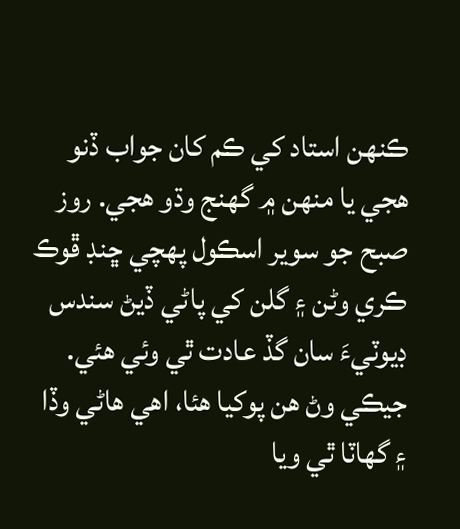ڪنهن استاد کي ڪم کان جواب ڏنو هجي يا منهن ۾ گهنج وڌو هجي. روز صبح جو سوير اسڪول پهچي ڇنڊ ڦوڪ ڪري وڻن ۽ گلن کي پاڻي ڏيڻ سندس ڊيوٽيءَ سان گڏ عادت ٿي وئي هئي. جيڪي وڻ هن پوکيا هئا، اهي هاڻي وڏا ۽ گهاٽا ٿي ويا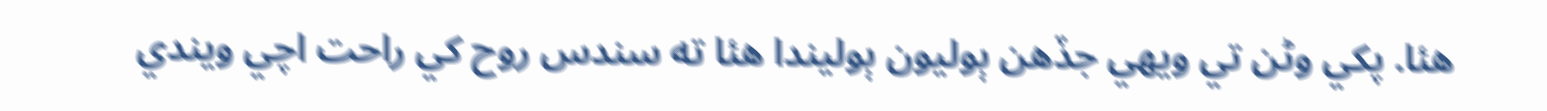هئا. پکي وڻن تي ويهي جڏهن ٻوليون ٻوليندا هئا ته سندس روح کي راحت اچي ويندي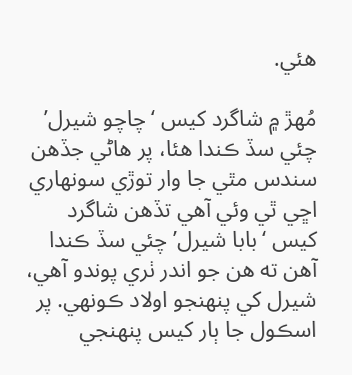هئي.

مُهڙ ۾ شاگرد کيس ‘چاچو شيرل’ چئي سڏ ڪندا هئا، پر هاڻي جڏهن سندس مٿي جا وار توڙي سونهاري اڇي ٿي وئي آهي تڏهن شاگرد کيس ‘بابا شيرل’ چئي سڏ ڪندا آهن ته هن جو اندر ٺري پوندو آهي، شيرل کي پنهنجو اولاد ڪونهي. پر اسڪول جا ٻار کيس پنهنجي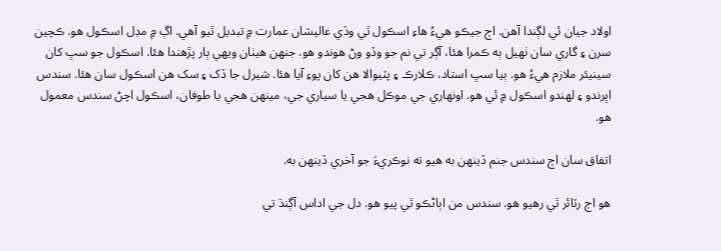اولاد جيان ئي لڳندا آهن. اڄ جيڪو هيءُ هاءِ اسڪول ٿي وڏي عاليشان عمارت ۾ تبديل ٿيو آهي. اڳ ۾ مڊل اسڪول هو. ڪچين سرن ۽ گاري سان ٺهيل ٻه ڪمرا هئا، آڳر تي نم جو وڏو وڻ هوندو هو. جنهن هيٺان ويهي ٻار پڙهندا هئا. اسڪول جو سڀ کان سينيئر ملازم هيءُ هو. ٻيا سڀ استاد، ڪلارڪ ۽ پٽيوالا هن کان پوءِ آيا هئا. شيرل جا ڏک ۽ سک هن اسڪول سان هئا. سندس اڀرندو ۽ لهندو اسڪول ۾ ئي هو. اونهاري جي موڪل هجي يا سياري جي، مينهن هجي يا طوفان، اسڪول اچڻ سندس معمول هو.

اتفاق سان اڄ سندس جنم ڏينهن به هيو ته نوڪريءَ جو آخري ڏينهن به.

هو اڄ رٽائر ٿي رهيو هو. سندس من اٻاڻڪو ٿي پيو هو. دل جي اداس آڳنڌ تي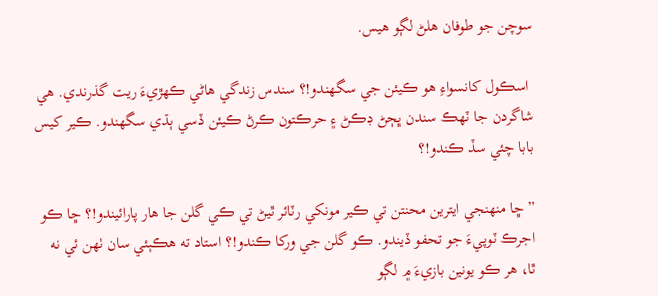سوچن جو طوفان هلڻ لڳو هيس.

 اسڪول کانسواءِ هو ڪيئن جي سگهندو!؟ سندس زندگي هاڻي ڪهڙيءَ ريت گذرندي. هي شاگردن جا ٽهڪ سندن ڀڄڻ ڊڪڻ ۽ حرڪتون ڪرڻ ڪيئن ڏسي ٻڌي سگهندو. ڪير کيس بابا چئي سڏ ڪندو!؟

”ڇا منهنجي ايترين محنتن تي ڪير مونکي رٽائر ٿيڻ تي ڪي گلن جا هار پارائيندو!؟ ڇا ڪو اجرڪ ٽوپيءَ جو تحفو ڏيندو. ڪو گلن جي ورکا ڪندو!؟ استاد ته هڪٻئي سان ٺهن ئي نه ٿا، هر ڪو يونين بازيءَ ۾ لڳو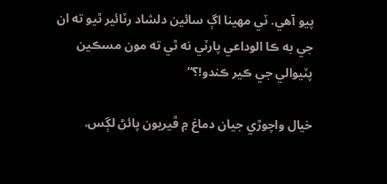پيو آهي. ٽي مهينا اڳ سائين دلشاد رٽائير ٿيو ته ان جي به ڪا الوداعي پارٽي نه ٿي ته مون مسڪين پٽيوالي جي ڪير ڪندو!؟“

خيال واچوڙي جيان دماغ ۾ ڦيريون پائڻ لڳس.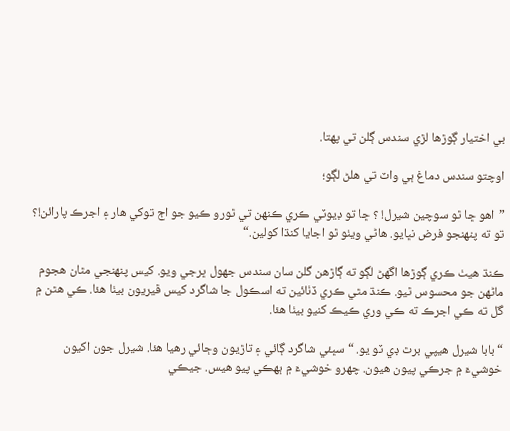بي اختيار ڳوڙها لڙي سندس ڳلن تي پهتا.

اوچتو سندس دماغ ٻي واٽ تي هلڻ لڳو؛

”اهو ڇا ٿو سوچين شيرل! ؟ ڇا تو ڊيوٽي ڪري ڪنهن تي ٿورو ڪيو جو اڄ توکي هار ۽ اجرڪ پارائن!؟ تو ته پنهنجو فرض نڀايو. هاڻي ويٺو ٿو اجايا کنڌا کولين.“

ڪنڌ هيٺ ڪري ڳوڙها اگهڻ لڳو ته ڳاڙهن گلن سان سندس جهول ڀرجي ويو. کيس پنهنجي مٿان هجوم ماڻهن جو محسوس ٿيو. ڪنڌ مٿي ڪري ڏٺائين ته اسڪول جا شاگرد کيس ڦيريون بيٺا هئا. ڪي هٿن ۾ گل ته ڪي اجرڪ ته ڪي وري ڪيڪ کنيو بيٺا هئا.

“بابا شيرل هيپي برٿ ڊي ٽو يو. “سڀئي شاگرد ڳائي ۽ تاڙيون وڄائي رهيا هئا. شيرل جون اکيون خوشيءَ ۾ جرڪي پيون هيون. چهرو خوشيءَ ۾ ٻهڪي پيو هيس. جيڪي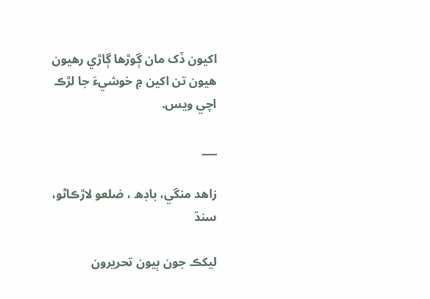اکيون ڏک مان ڳوڙها ڳاڙي رهيون هيون تن اکين ۾ خوشيءَ جا لڙڪ اچي ويس.

___

زاهد منگي، باڊھ ، ضلعو لاڙڪاڻو، سنڌ

ليکڪ جون ٻيون تحريرون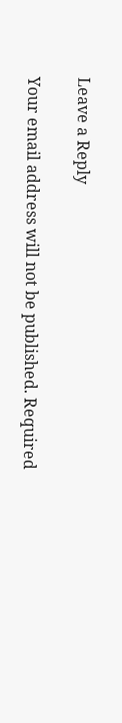Leave a Reply

Your email address will not be published. Required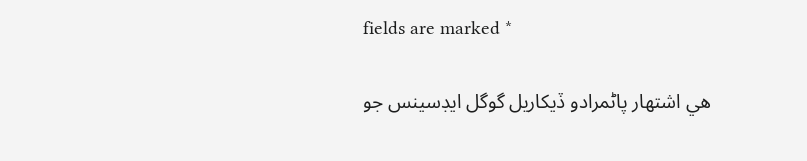fields are marked *

هي اشتهار پاڻمرادو ڏيکاريل گوگل ايڊسينس جو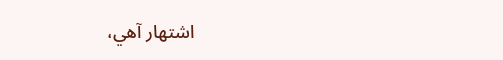اشتهار آهي،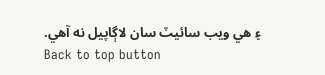۽ هي ويب سائيٽ سان لاڳاپيل نه آهي.
Back to top button